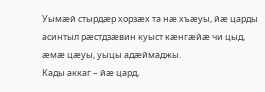Уымæй стырдæр хорзæх та нæ хъæуы, йæ царды асинтыл рæстдзæвин куыст кæнгæйæ чи цыд, æмæ цæуы, уыцы адæймаджы.
Кады аккаг – йæ цард,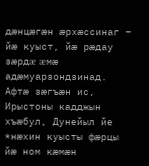дæнцæгæн æрхæссинаг – йæ куыст, йæ рæдау зæрдæ æмæ адæмуарзондзинад. Афтæ зæгъæн ис, Ирыстоны кадджын хъæбул, Дунейыл йе *нæхин куысты фæрцы йæ ном кæмæн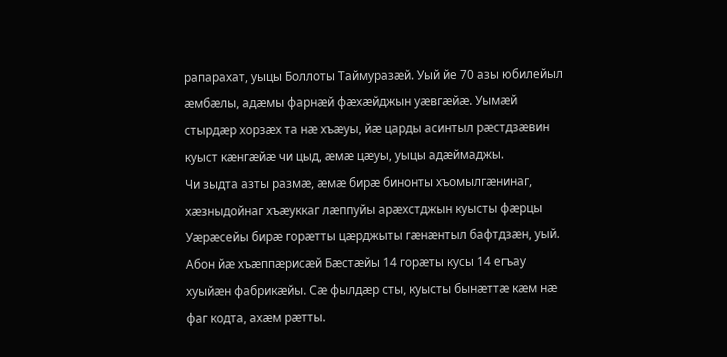рапарахат, уыцы Боллоты Таймуразæй. Уый йе 70 азы юбилейыл æмбæлы, адæмы фарнæй фæхæйджын уæвгæйæ. Уымæй стырдæр хорзæх та нæ хъæуы, йæ царды асинтыл рæстдзæвин куыст кæнгæйæ чи цыд, æмæ цæуы, уыцы адæймаджы.
Чи зыдта азты размæ, æмæ бирæ бинонты хъомылгæнинаг, хæзныдойнаг хъæуккаг лæппуйы арæхстджын куысты фæрцы Уæрæсейы бирæ горæтты цæрджыты гæнæнтыл бафтдзæн, уый. Абон йæ хъæппæрисæй Бæстæйы 14 горæты кусы 14 егъау хуыйæн фабрикæйы. Сæ фылдæр сты, куысты бынæттæ кæм нæ фаг кодта, ахæм рæтты.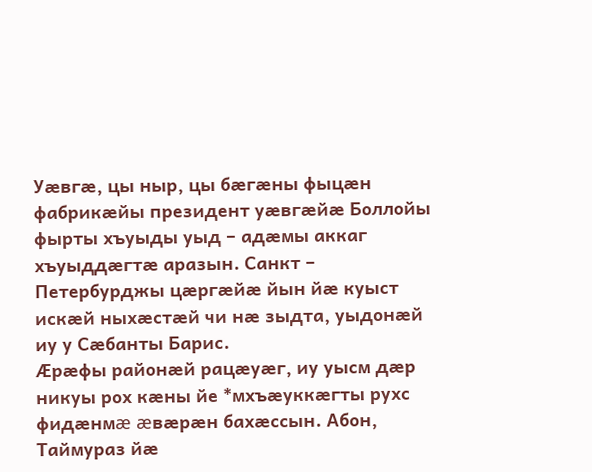Уæвгæ, цы ныр, цы бæгæны фыцæн фабрикæйы президент уæвгæйæ Боллойы фырты хъуыды уыд – адæмы аккаг хъуыддæгтæ аразын. Санкт – Петербурджы цæргæйæ йын йæ куыст искæй ныхæстæй чи нæ зыдта, уыдонæй иу у Сæбанты Барис.
Æрæфы районæй рацæуæг, иу уысм дæр никуы рох кæны йе *мхъæуккæгты рухс фидæнмæ æвæрæн бахæссын. Абон, Таймураз йæ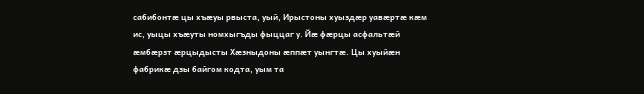сабибонтæ цы хъæуы рвыста, уый, Ирыстоны хуыздæр уавæртæ кæм ис, уыцы хъæуты номхыгъды фыццаг у. Йæ фæрцы асфальтæй æмбæрзт æрцыдысты Хæзныдоны æппæт уынгтæ. Цы хуыйæн фабрикæ дзы байгом кодта, уым та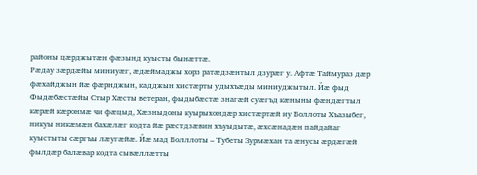районы цæрджытæн фæзынд куысты бынæттæ.
Рæдау зæрдæйы миниуæг, æдæймаджы хорз ратæдзæнтыл дзурæг у. Афтæ Таймураз дæр фæхайджын йæ фæрнджын, кадджын хистæрты удыхъæды миниуджытыл. Йæ фыд Фыдæбæстæйы Стыр Хæсты ветеран, фыдыбæстæ знагæй суæгъд кæныны фæндæгтыл кæрæй кæронмæ чи фæцыд, Хæзныдоны куырыхондæр хистæртæй иу Боллоты Хъазыбег, никуы никæмæн бахæлæг кодта йæ рæстдзæвин хъуыдытæ, æхсæнадæн пайдайаг куыстыты сæргъы лæугæйæ. Йæ мад Болллоты – Тубеты Зурмæхан та æнусы æрдæгæй фылдæр балæвар кодта сывæллæтты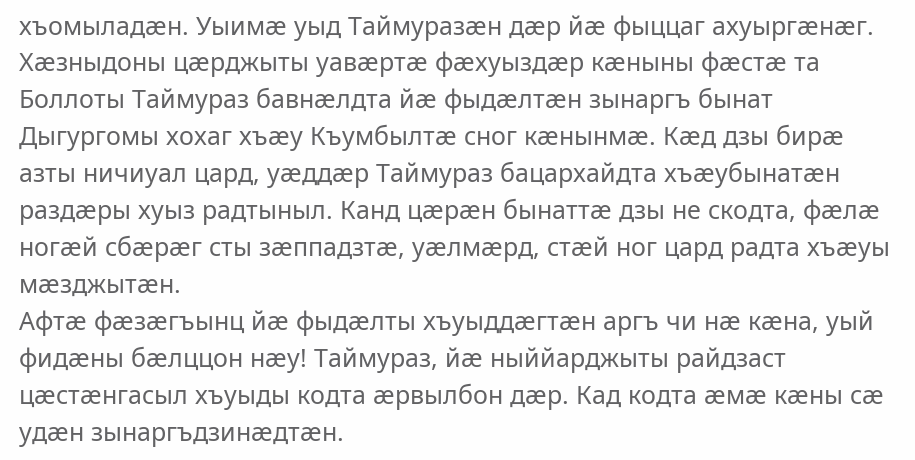хъомыладæн. Уыимæ уыд Таймуразæн дæр йæ фыццаг ахуыргæнæг.
Хæзныдоны цæрджыты уавæртæ фæхуыздæр кæныны фæстæ та Боллоты Таймураз бавнæлдта йæ фыдæлтæн зынаргъ бынат Дыгургомы хохаг хъæу Къумбылтæ сног кæнынмæ. Кæд дзы бирæ азты ничиуал цард, уæддæр Таймураз бацархайдта хъæубынатæн раздæры хуыз радтыныл. Канд цæрæн бынаттæ дзы не скодта, фæлæ ногæй сбæрæг сты зæппадзтæ, уæлмæрд, стæй ног цард радта хъæуы мæзджытæн.
Афтæ фæзæгъынц йæ фыдæлты хъуыддæгтæн аргъ чи нæ кæна, уый фидæны бæлццон нæу! Таймураз, йæ ныййарджыты райдзаст цæстæнгасыл хъуыды кодта æрвылбон дæр. Кад кодта æмæ кæны сæ удæн зынаргъдзинæдтæн.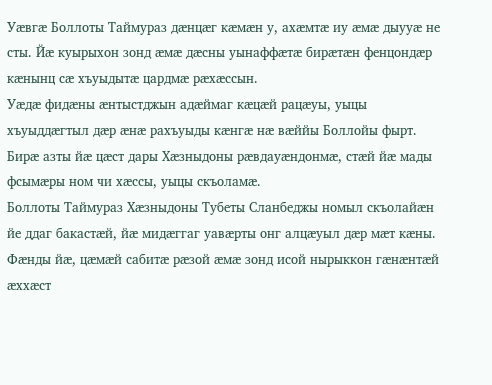Уæвгæ Боллоты Таймураз дæнцæг кæмæн у, ахæмтæ иу æмæ дыууæ не сты. Йæ куырыхон зонд æмæ дæсны уынаффæтæ бирæтæн фенцондæр кæнынц сæ хъуыдытæ цардмæ рæхæссын.
Уæдæ фидæны æнтыстджын адæймаг кæцæй рацæуы, уыцы хъуыддæгтыл дæр æнæ рахъуыды кæнгæ нæ вæййы Боллойы фырт. Бирæ азты йæ цæст дары Хæзныдоны рæвдауæндонмæ, стæй йæ мады фсымæры ном чи хæссы, уыцы скъоламæ.
Боллоты Таймураз Хæзныдоны Тубеты Сланбеджы номыл скъолайæн йе ддаг бакастæй, йæ мидæггаг уавæрты онг алцæуыл дæр мæт кæны. Фæнды йæ, цæмæй сабитæ рæзой æмæ зонд исой нырыккон гæнæнтæй æххæст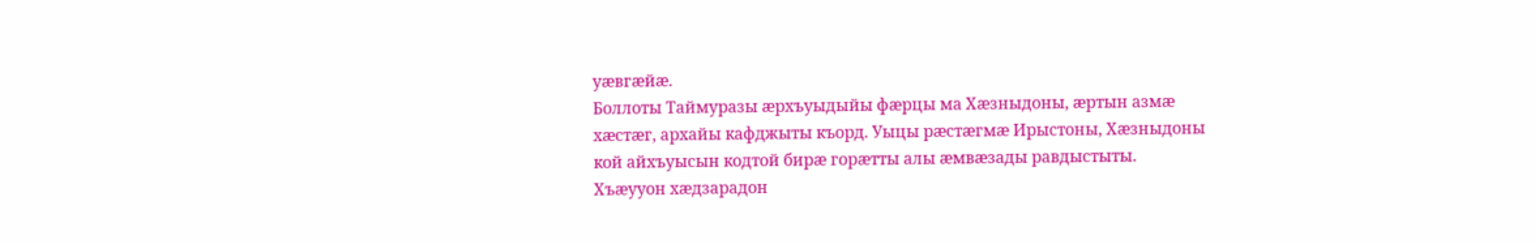уæвгæйæ.
Боллоты Таймуразы æрхъуыдыйы фæрцы ма Хæзныдоны, æртын азмæ хæстæг, архайы кафджыты къорд. Уыцы рæстæгмæ Ирыстоны, Хæзныдоны кой айхъуысын кодтой бирæ горæтты алы æмвæзады равдыстыты.
Хъæууон хæдзарадон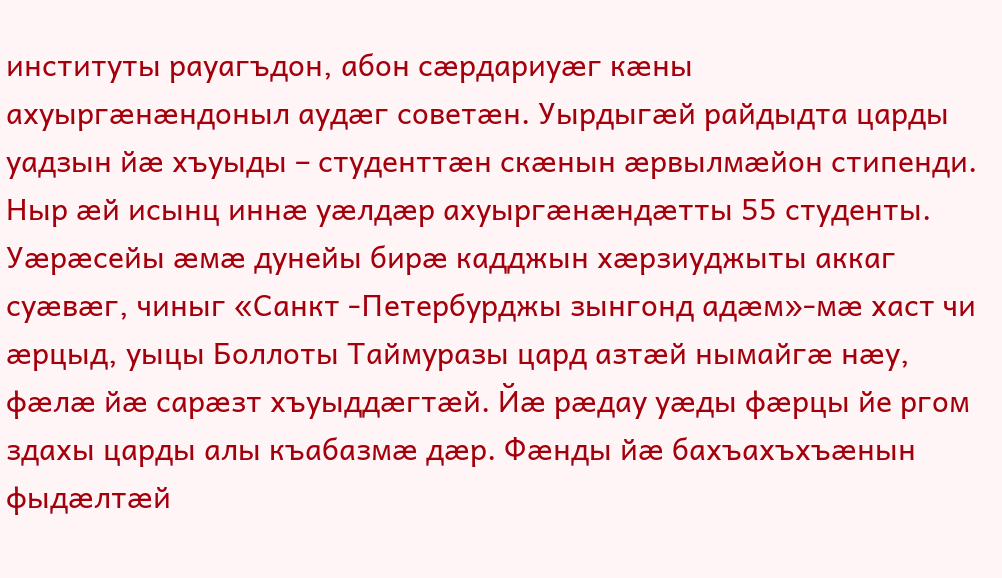институты рауагъдон, абон сæрдариуæг кæны ахуыргæнæндоныл аудæг советæн. Уырдыгæй райдыдта царды уадзын йæ хъуыды – студенттæн скæнын æрвылмæйон стипенди. Ныр æй исынц иннæ уæлдæр ахуыргæнæндæтты 55 студенты.
Уæрæсейы æмæ дунейы бирæ кадджын хæрзиуджыты аккаг суæвæг, чиныг «Санкт -Петербурджы зынгонд адæм»-мæ хаст чи æрцыд, уыцы Боллоты Таймуразы цард азтæй нымайгæ нæу, фæлæ йæ сарæзт хъуыддæгтæй. Йæ рæдау уæды фæрцы йе ргом здахы царды алы къабазмæ дæр. Фæнды йæ бахъахъхъæнын фыдæлтæй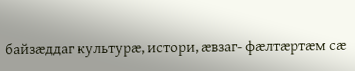байзæддаг культурæ, истори, æвзаг- фæлтæртæм сæ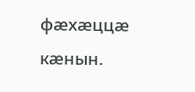фæхæццæ кæнын.